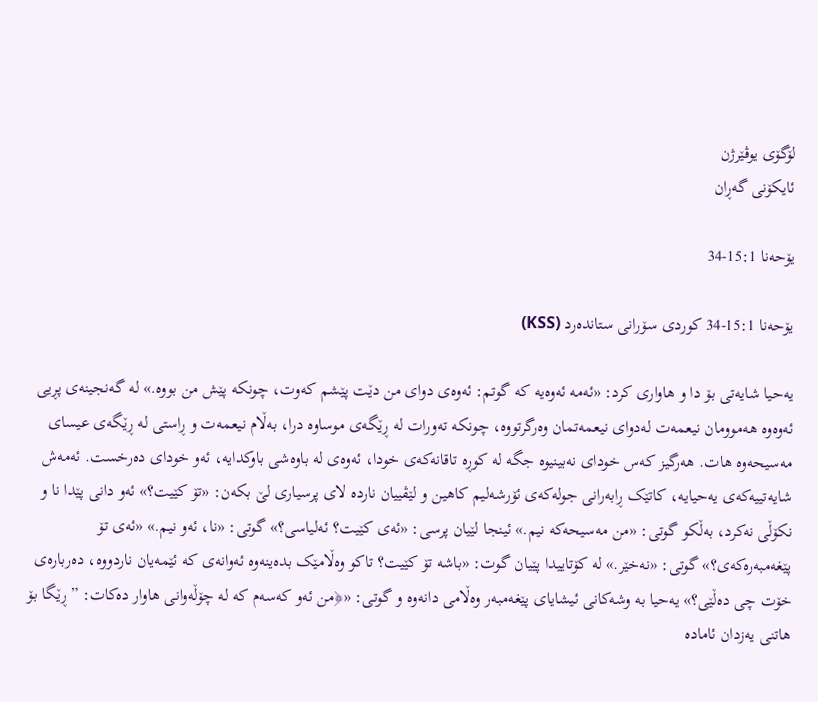لۆگۆی یوڤێرژن
ئایکۆنی گەڕان

یۆحەنا 15:1-34

یۆحەنا 15:1-34 كوردی سۆرانی ستانده‌رد (KSS)

یەحیا شایەتی بۆ دا و هاواری کرد: «ئەمە ئەوەیە کە گوتم: ئەوەی دوای من دێت پێشم کەوت، چونکە پێش من بووە.» لە گەنجینەی پڕیی ئەوەوە هەموومان نیعمەت لەدوای نیعمەتمان وەرگرتووە، چونکە تەورات لە ڕێگەی موساوە درا، بەڵام نیعمەت و ڕاستی لە ڕێگەی عیسای مەسیحەوە هات. هەرگیز کەس خودای نەبینیوە جگە لە کوڕە تاقانەکەی خودا، ئەوەی لە باوەشی باوکدایە، ئەو خودای دەرخست. ئەمەش شایەتییەکەی یەحیایە، کاتێک ڕابەرانی جولەکەی ئۆرشەلیم کاهین و لێڤییان ناردە لای پرسیاری لێ بکەن: «تۆ کێیت؟» ئەو دانی پێدا نا و نکۆڵی نەکرد، بەڵکو گوتی: «من مەسیحەکە نیم.» ئینجا لێیان پرسی: «ئەی کێیت؟ ئەلیاسی؟» گوتی: «نا، ئەو نیم.» «ئەی تۆ پێغەمبەرەکەی؟» گوتی: «نەخێر.» لە کۆتاییدا پێیان گوت: «باشە تۆ کێیت؟ تاکو وەڵامێک بدەینەوە ئەوانەی کە ئێمەیان ناردووە، دەربارەی خۆت چی دەڵێی؟» یەحیا بە وشەکانی ئیشایای پێغەمبەر وەڵامی دانەوە و گوتی: «﴿من ئەو کەسەم کە لە چۆڵەوانی هاوار دەکات: ”ڕێگا بۆ هاتنی یەزدان ئامادە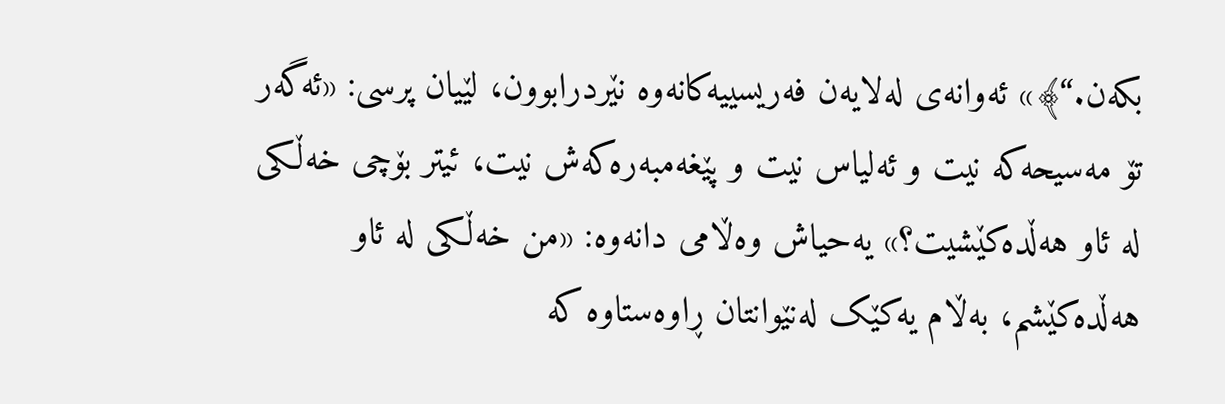بکەن.“﴾» ئەوانەی لەلایەن فەریسییەکانەوە نێردرابوون، لێیان پرسی: «ئەگەر تۆ مەسیحەکە نیت و ئەلیاس نیت و پێغەمبەرەکەش نیت، ئیتر بۆچی خەڵکی لە ئاو هەڵدەکێشیت؟» یەحیاش وەڵامی دانەوە: «من خەڵکی لە ئاو هەڵدەکێشم، بەڵام یەکێک لەنێوانتان ڕاوەستاوە کە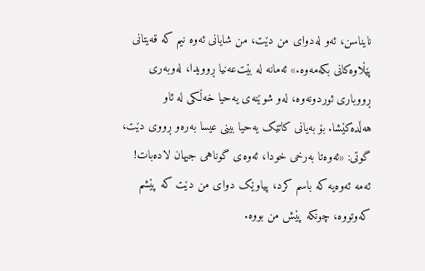نایناسن، ئەو لەدوای من دێت، من شایانی ئەوە نیم کە قەیتانی پێڵاوەکانی بکەمەوە.» ئەمانە لە بێت‌عەنیا ڕوویدا، لەوبەری ڕووباری ئوردونەوە، لەو شوێنەی یەحیا خەڵکی لە ئاو هەڵدەکێشا. بۆ بەیانی کاتێک یەحیا بینی عیسا بەرەو ڕووی دێت، گوتی: «ئەوەتا بەرخی خودا، ئەوەی گوناهی جیهان لادەبات! ئەمە ئەوەیە کە باسم کرد، پیاوێک دوای من دێت کە پێشم کەوتووە، چونکە پێش من بووە.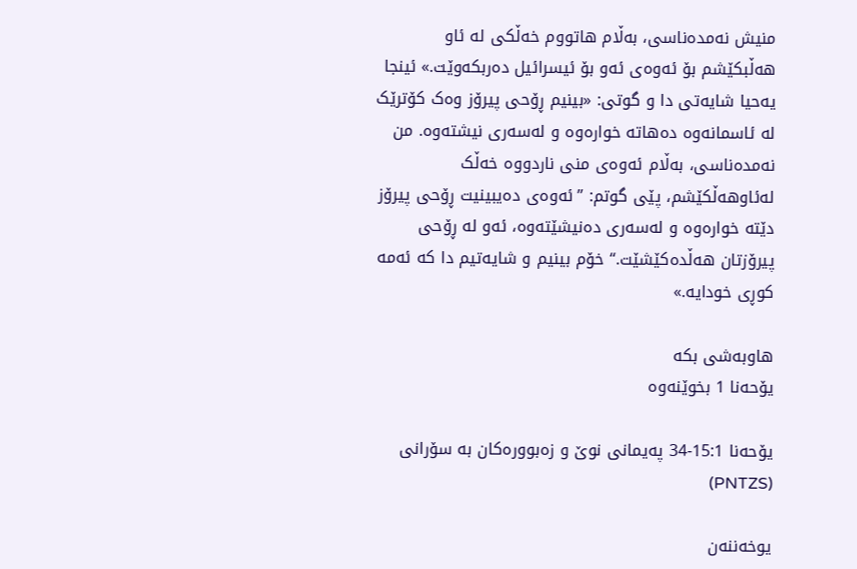منیش نەمدەناسی، بەڵام هاتووم خەڵکی لە ئاو هەڵبکێشم بۆ ئەوەی ئەو بۆ ئیسرائیل دەربکەوێت.» ئینجا یەحیا شایەتی دا و گوتی: «بینیم ڕۆحی پیرۆز وەک کۆترێک لە ئاسمانەوە دەهاتە خوارەوە و لەسەری نیشتەوە. من نەمدەناسی، بەڵام ئەوەی منی ناردووە خەڵک لەئاوهەڵکێشم، پێی گوتم: ”ئەوەی دەیبینیت ڕۆحی پیرۆز دێتە خوارەوە و لەسەری دەنیشێتەوە، ئەو لە ڕۆحی پیرۆزتان هەڵدەکێشێت.“ خۆم بینیم و شایەتیم دا کە ئەمە کوڕی خودایە.»

هاوبەشی بکە
یۆحەنا 1 بخوێنەوە

یۆحەنا 15:1-34 پەیمانی نوێ و زەبوورەکان بە سۆرانی (PNTZS)

یوخه‌ننه‌ن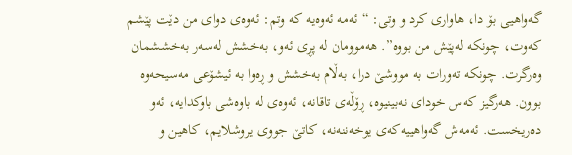گه‌واهیی بۆ دا، هاواری كرد و وتی: “ئه‌مه‌ ئه‌وه‌یه‌ كه‌ وتم: ئه‌وه‌ی دوای من دێت پێشم كه‌وت، چونكه‌ له‌پێش من بووه‌”. هه‌موومان له‌ پڕی ئه‌و، به‌خشش له‌سه‌ر به‌خششمان وه‌رگرت. چونكه‌ ته‌ورات به‌ مووشێ‌ درا، به‌ڵام به‌خشش و ڕه‌وا به‌ ئیشۆعی مه‌سیحه‌وه‌ بوون. هه‌رگیز كه‌س خودای نه‌بینیوه‌، ڕۆڵه‌ی تاقانه‌، ئه‌وه‌ی له‌ باوه‌شی باوكدایه‌، ئه‌و ده‌ریخست. ئه‌مه‌ش گه‌واهییه‌كه‌ی یوخه‌ننه‌نه‌، كاتێ جووی یروشلایم، كاهین و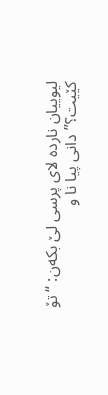لیوییان نارده‌ لای پرسی لێ بكه‌ن: “تۆ كێیت؟” دانی پیا نا و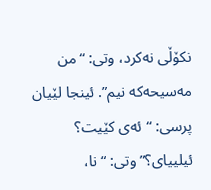نكۆڵی نه‌كرد، وتی: “من مه‌سیحه‌كه‌ نیم”. ئینجا لێیان پرسی: “ئه‌ی كێیت؟ ئیلییای؟” وتی: “نا،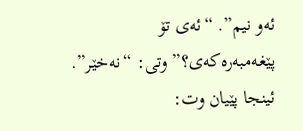ئه‌و نیم”. “ئه‌ی تۆ پێغه‌مبه‌ره‌كه‌ی؟” وتی: “نه‌خێر”. ئینجا پێیان وت: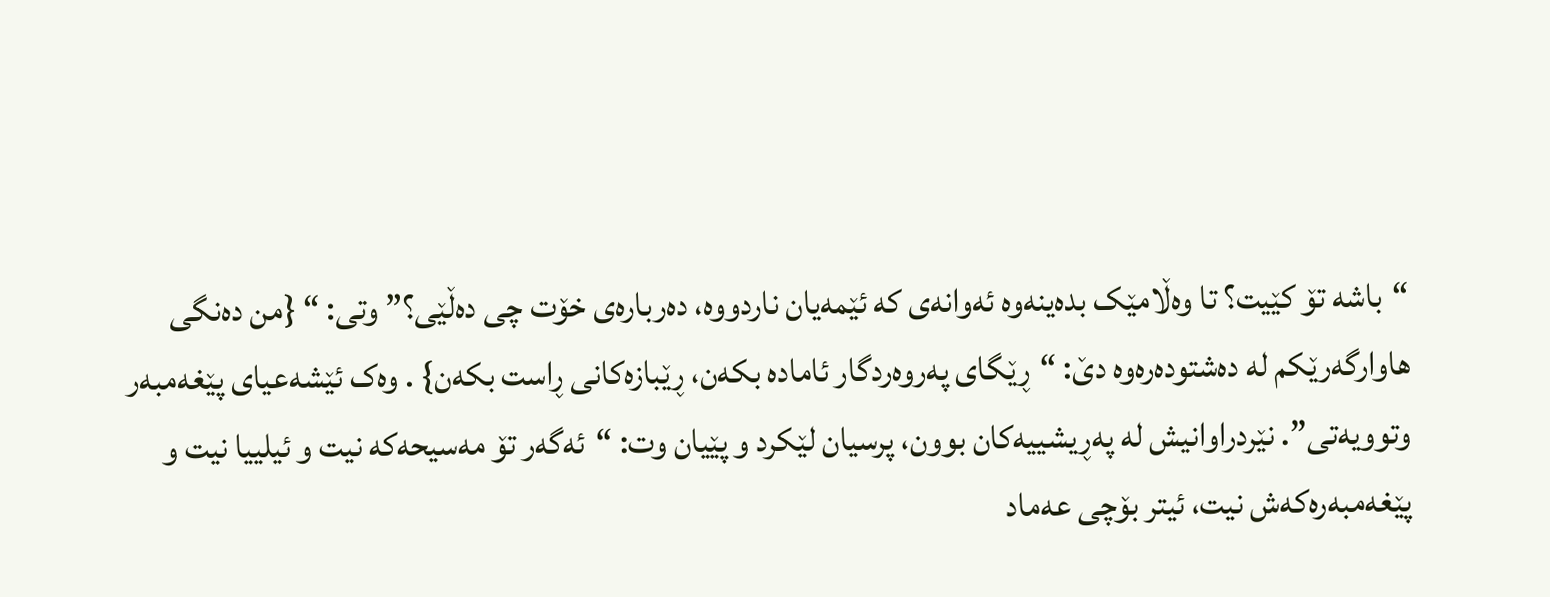“باشه‌ تۆ كێیت؟ تا وه‌ڵامێک بده‌ینه‌وه‌ ئه‌وانه‌ی كه‌ ئێمه‌یان ناردووه‌، ده‌رباره‌ی خۆت چی ده‌ڵێی؟” وتی: “ {من ده‌نگی هاوارگه‌رێكم له‌ ده‌شتوده‌ره‌وه‌ دێ: “ڕێگای په‌روه‌ردگار ئاماده‌ بكه‌ن، ڕێبازه‌كانی ڕاست بكه‌ن} . وه‌ک ئێشه‌عیای پێغه‌مبه‌ر وتوویه‌تی”. نێردراوانیش له‌ په‌ڕیشییه‌كان بوون، پرسیان لێكرد و پێیان وت: “ئه‌گه‌ر تۆ مه‌سیحه‌كه‌ نیت و ئیلییا نیت و پێغه‌مبه‌ره‌كه‌ش نیت، ئیتر بۆچی عه‌ماد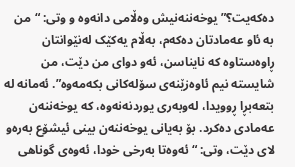ده‌كه‌یت؟” یوخه‌ننه‌نیش وه‌ڵامی دانه‌وه‌ و وتی: “من به‌ ئاو عه‌مادتان ده‌كه‌م، به‌ڵام یه‌كێک له‌نێوانتان ڕاوه‌ستاوه‌ كه‌ نایناسن، ئه‌و دوای من دێت، من شایسته‌ نیم ئاوه‌زێنه‌ی سۆله‌كانی بكه‌مه‌وه‌”. ئه‌مانه‌ له‌ بتعه‌بڕا ڕوویدا، له‌وبه‌ری یوردنه‌نه‌وه‌، كه‌ یوخه‌ننه‌ن عه‌مادی ده‌كرد. بۆ به‌یانی یوخه‌ننه‌ن بینی ئیشۆع به‌ره‌و لای دێت، وتی: “ئه‌وه‌تا به‌رخی خودا، ئه‌وه‌ی گوناهی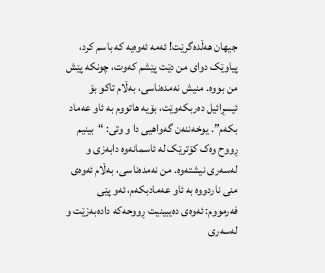جیهان هه‌ڵده‌گرێت! ئه‌مه‌ ئه‌وه‌یه‌ كه‌ باسم كرد، پیاوێک دوای من دێت پێشم كه‌وت، چونكه‌ پێش من بووه‌. منیش نه‌مده‌ناسی، به‌ڵام تاكو بۆ ئیسڕائیل ده‌ربكه‌وێت، بۆیه‌ هاتووم به‌ ئاو عه‌ماد بكه‌م”. یوخه‌ننه‌ن گه‌واهیی دا و وتی: “بینیم ڕووح وه‌ک كۆترێک له‌ ئاسمانه‌وه‌ دابه‌زی و له‌سه‌ری نیشته‌وه‌. من نه‌مده‌ناسی، به‌ڵام ئه‌وه‌ی منی ناردووه‌ به‌ ئاو عه‌مادبكه‌م، ئه‌و پێی فه‌رمووم: ئه‌وه‌ی ده‌یبینیت ڕووحه‌كه‌ داده‌به‌زێت و له‌سه‌ری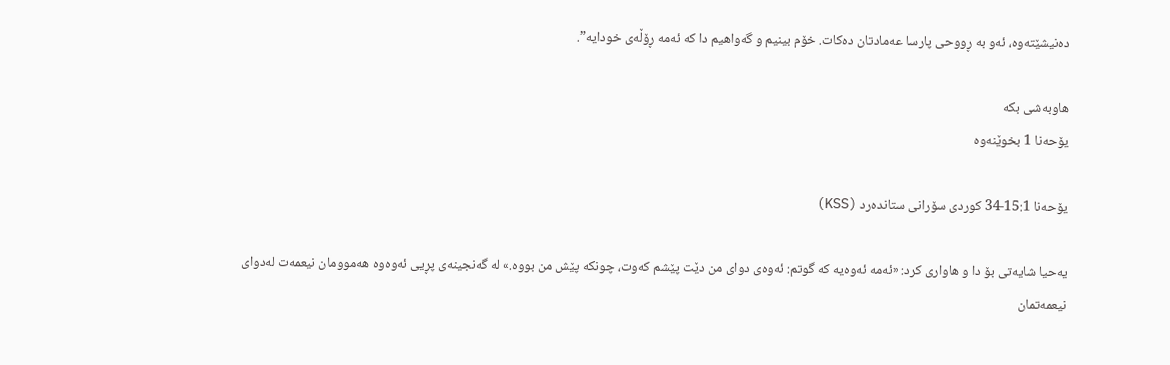ده‌نیشێته‌وه‌، ئه‌و به‌ ڕووحی پارسا عه‌مادتان ده‌كات. خۆم بینیم و گه‌واهیم دا كه‌ ئه‌مه‌ ڕۆڵه‌ی خودایه‌”.

هاوبەشی بکە
یۆحەنا 1 بخوێنەوە

یۆحەنا 15:1-34 كوردی سۆرانی ستانده‌رد (KSS)

یەحیا شایەتی بۆ دا و هاواری کرد: «ئەمە ئەوەیە کە گوتم: ئەوەی دوای من دێت پێشم کەوت، چونکە پێش من بووە.» لە گەنجینەی پڕیی ئەوەوە هەموومان نیعمەت لەدوای نیعمەتمان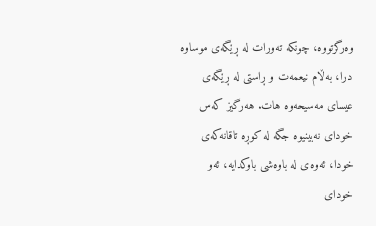وەرگرتووە، چونکە تەورات لە ڕێگەی موساوە درا، بەڵام نیعمەت و ڕاستی لە ڕێگەی عیسای مەسیحەوە هات. هەرگیز کەس خودای نەبینیوە جگە لە کوڕە تاقانەکەی خودا، ئەوەی لە باوەشی باوکدایە، ئەو خودای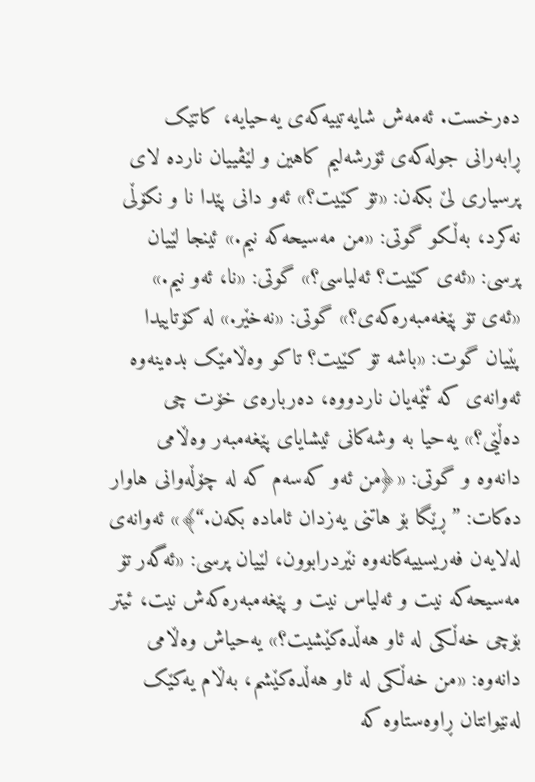دەرخست. ئەمەش شایەتییەکەی یەحیایە، کاتێک ڕابەرانی جولەکەی ئۆرشەلیم کاهین و لێڤییان ناردە لای پرسیاری لێ بکەن: «تۆ کێیت؟» ئەو دانی پێدا نا و نکۆڵی نەکرد، بەڵکو گوتی: «من مەسیحەکە نیم.» ئینجا لێیان پرسی: «ئەی کێیت؟ ئەلیاسی؟» گوتی: «نا، ئەو نیم.» «ئەی تۆ پێغەمبەرەکەی؟» گوتی: «نەخێر.» لە کۆتاییدا پێیان گوت: «باشە تۆ کێیت؟ تاکو وەڵامێک بدەینەوە ئەوانەی کە ئێمەیان ناردووە، دەربارەی خۆت چی دەڵێی؟» یەحیا بە وشەکانی ئیشایای پێغەمبەر وەڵامی دانەوە و گوتی: «﴿من ئەو کەسەم کە لە چۆڵەوانی هاوار دەکات: ”ڕێگا بۆ هاتنی یەزدان ئامادە بکەن.“﴾» ئەوانەی لەلایەن فەریسییەکانەوە نێردرابوون، لێیان پرسی: «ئەگەر تۆ مەسیحەکە نیت و ئەلیاس نیت و پێغەمبەرەکەش نیت، ئیتر بۆچی خەڵکی لە ئاو هەڵدەکێشیت؟» یەحیاش وەڵامی دانەوە: «من خەڵکی لە ئاو هەڵدەکێشم، بەڵام یەکێک لەنێوانتان ڕاوەستاوە کە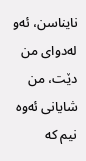نایناسن، ئەو لەدوای من دێت، من شایانی ئەوە نیم کە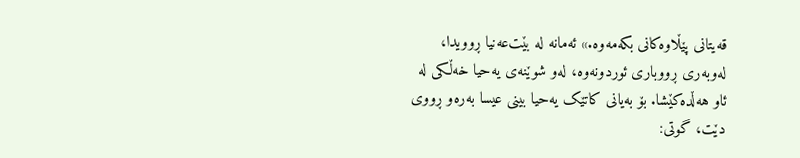قەیتانی پێڵاوەکانی بکەمەوە.» ئەمانە لە بێت‌عەنیا ڕوویدا، لەوبەری ڕووباری ئوردونەوە، لەو شوێنەی یەحیا خەڵکی لە ئاو هەڵدەکێشا. بۆ بەیانی کاتێک یەحیا بینی عیسا بەرەو ڕووی دێت، گوتی: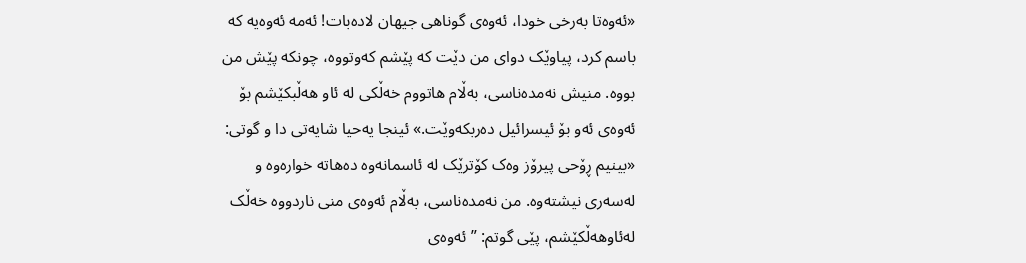«ئەوەتا بەرخی خودا، ئەوەی گوناهی جیهان لادەبات! ئەمە ئەوەیە کە باسم کرد، پیاوێک دوای من دێت کە پێشم کەوتووە، چونکە پێش من بووە. منیش نەمدەناسی، بەڵام هاتووم خەڵکی لە ئاو هەڵبکێشم بۆ ئەوەی ئەو بۆ ئیسرائیل دەربکەوێت.» ئینجا یەحیا شایەتی دا و گوتی: «بینیم ڕۆحی پیرۆز وەک کۆترێک لە ئاسمانەوە دەهاتە خوارەوە و لەسەری نیشتەوە. من نەمدەناسی، بەڵام ئەوەی منی ناردووە خەڵک لەئاوهەڵکێشم، پێی گوتم: ”ئەوەی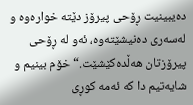دەیبینیت ڕۆحی پیرۆز دێتە خوارەوە و لەسەری دەنیشێتەوە، ئەو لە ڕۆحی پیرۆزتان هەڵدەکێشێت.“ خۆم بینیم و شایەتیم دا کە ئەمە کوڕی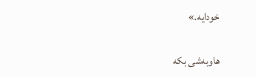خودایە.»

هاوبەشی بکە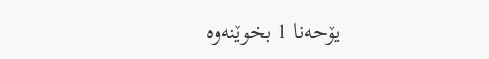یۆحەنا 1 بخوێنەوە